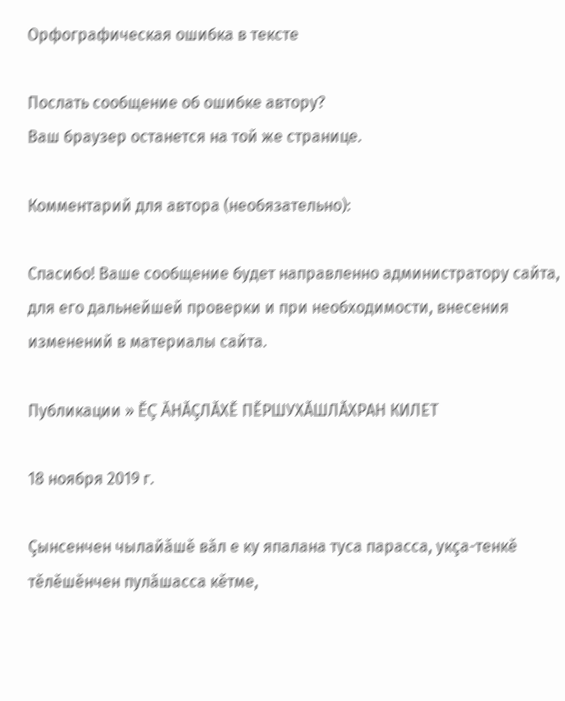Орфографическая ошибка в тексте

Послать сообщение об ошибке автору?
Ваш браузер останется на той же странице.

Комментарий для автора (необязательно):

Спасибо! Ваше сообщение будет направленно администратору сайта, для его дальнейшей проверки и при необходимости, внесения изменений в материалы сайта.

Публикации » ĔÇ ĂНĂÇЛĂХĔ ПĔРШУХĂШЛĂХРАН КИЛЕТ

18 ноября 2019 г.

Çынсенчен чылайăшĕ вăл е ку япалана туса парасса, укçа-тенкĕ тĕлĕшĕнчен пулăшасса кĕтме,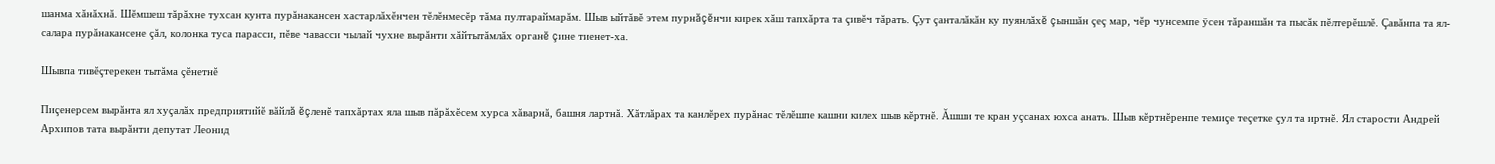шанма хăнăхнă. Шĕмшеш тăрăхне тухсан кунта пурăнакансен хастарлăхĕнчен тĕлĕнмесĕр тăма пултараймарăм. Шыв ыйтăвĕ этем пурнăçĕнчи кирек хăш тапхăрта та çивĕч тăрать. Çут çанталăкăн ку пуянлăхĕ çыншăн çеç мар, чĕр чунсемпе ÿсен тăраншăн та пысăк пĕлтерĕшлĕ. Çавăнпа та ял-салара пурăнакансене çăл, колонка туса парасси, пĕве чавасси чылай чухне вырăнти хăйтытăмлăх органĕ çине тиенет-ха.

Шывпа тивĕçтерекен тытăма çĕнетнĕ

Пиçенерсем вырăнта ял хуçалăх предприятийĕ вăйлă ĕçленĕ тапхăртах яла шыв пăрăхĕсем хурса хăварнă, башня лартнă. Хăтлăрах та канлĕрех пурăнас тĕлĕшпе кашни килех шыв кĕртнĕ. Ăшши те кран уçсанах юхса анать. Шыв кĕртнĕренпе темиçе теçетке çул та иртнĕ. Ял старости Андрей Архипов тата вырăнти депутат Леонид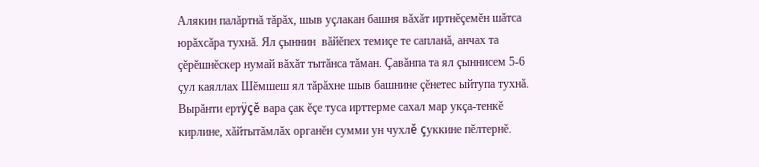Алякин палăртнă тăрăх, шыв уçлакан башня вăхăт иртнĕçемĕн шăтса юрăхсăра тухнă. Ял çыннин  вăйĕпех темиçе те сапланă, анчах та çĕрĕшнĕскер нумай вăхăт тытăнса тăман. Çавăнпа та ял çыннисем 5-6 çул каяллах Шĕмшеш ял тăрăхне шыв башнине çĕнетес ыйтупа тухнă. Вырăнти ертÿçĕ вара çак ĕçе туса ирттерме сахал мар укçа-тенкĕ кирлине, хăйтытăмлăх органĕн сумми ун чухлĕ çуккине пĕлтернĕ.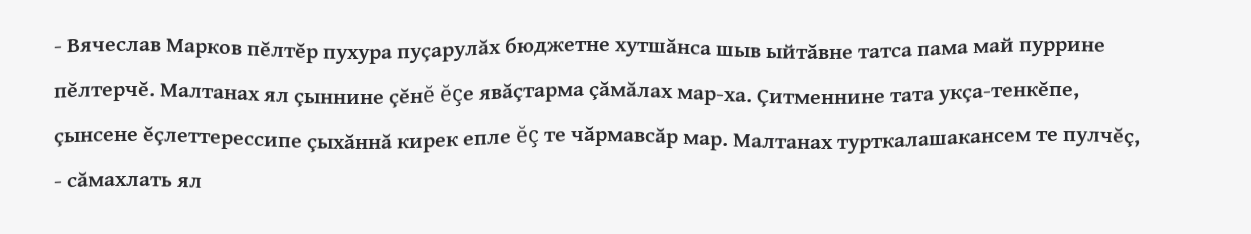- Вячеслав Марков пĕлтĕр пухура пуçарулăх бюджетне хутшăнса шыв ыйтăвне татса пама май пуррине пĕлтерчĕ. Малтанах ял çыннине çĕнĕ ĕçе явăçтарма çăмăлах мар-ха. Çитменнине тата укçа-тенкĕпе, çынсене ĕçлеттерессипе çыхăннă кирек епле ĕç те чăрмавсăр мар. Малтанах турткалашакансем те пулчĕç, - сăмахлать ял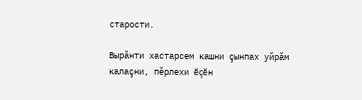старости.

Вырăнти хастарсем кашни çынпах уйрăм калаçни, пĕрлехи ĕçĕн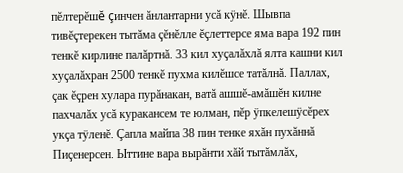пĕлтерĕшĕ çинчен ăнлантарни усă кÿнĕ. Шывпа тивĕçтерекен тытăма çĕнĕлле ĕçлеттерсе яма вара 192 пин тенкĕ кирлине палăртнă. 33 кил хуçалăхлă ялта кашни кил хуçалăхран 2500 тенкĕ пухма килĕшсе татăлнă. Паллах, çак ĕçрен хулара пурăнакан, ватă ашшĕ-амăшĕн килне пахчалăх усă куракансем те юлман, пĕр ÿпкелешÿсĕрех укçа тÿленĕ. Çапла майпа 38 пин тенке яхăн пухăннă Пиçенерсен. Ыттине вара вырăнти хăй тытăмлăх,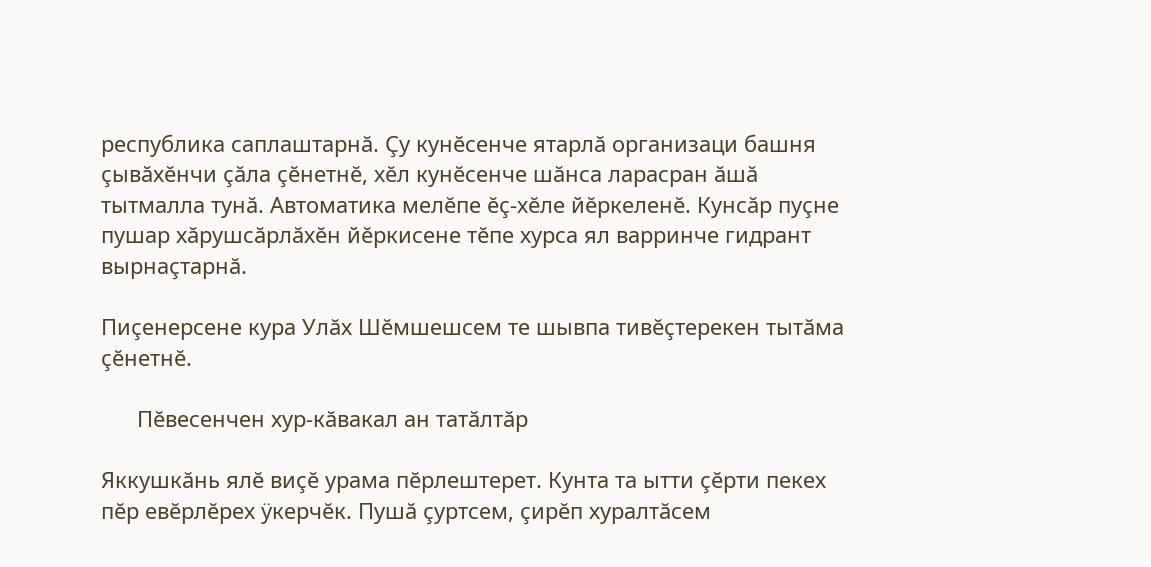республика саплаштарнă. Çу кунĕсенче ятарлă организаци башня çывăхĕнчи çăла çĕнетнĕ, хĕл кунĕсенче шăнса ларасран ăшă тытмалла тунă. Автоматика мелĕпе ĕç-хĕле йĕркеленĕ. Кунсăр пуçне пушар хăрушсăрлăхĕн йĕркисене тĕпе хурса ял варринче гидрант вырнаçтарнă.

Пиçенерсене кура Улăх Шĕмшешсем те шывпа тивĕçтерекен тытăма çĕнетнĕ.

      Пĕвесенчен хур-кăвакал ан татăлтăр

Яккушкăнь ялĕ виçĕ урама пĕрлештерет. Кунта та ытти çĕрти пекех пĕр евĕрлĕрех ÿкерчĕк. Пушă çуртсем, çирĕп хуралтăсем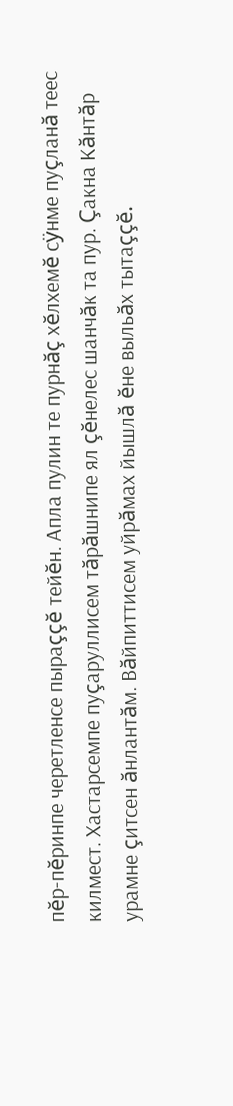пĕр-пĕринпе черетленсе пыраççĕ тейĕн. Апла пулин те пурнăç хĕлхемĕ сÿнме пуçланă теес килмест. Хастарсемпе пуçаруллисем тăрăшнипе ял çĕнелес шанчăк та пур. Çакна Кăнтăр урамне çитсен ăнлантăм. Вăйпиттисем уйрăмах йышлă ĕне выльăх тытаççĕ.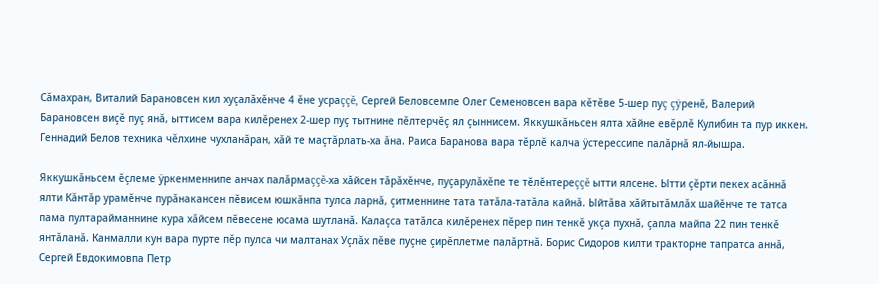Сăмахран, Виталий Барановсен кил хуçалăхĕнче 4 ĕне усраççĕ, Сергей Беловсемпе Олег Семеновсен вара кĕтĕве 5-шер пуç çÿренĕ, Валерий Барановсен виçĕ пуç янă, ыттисем вара килĕренех 2-шер пуç тытнине пĕлтерчĕç ял çыннисем. Яккушкăньсен ялта хăйне евĕрлĕ Кулибин та пур иккен. Геннадий Белов техника чĕлхине чухланăран, хăй те маçтăрлать-ха ăна. Раиса Баранова вара тĕрлĕ калча ÿстерессипе палăрнă ял-йышра.

Яккушкăньсем ĕçлеме ÿркенменнипе анчах палăрмаççĕ-ха хăйсен тăрăхĕнче, пуçарулăхĕпе те тĕлĕнтереççĕ ытти ялсене. Ытти çĕрти пекех асăннă ялти Кăнтăр урамĕнче пурăнакансен пĕвисем юшкăнпа тулса ларнă, çитменнине тата татăла-татăла кайнă. Ыйтăва хăйтытăмлăх шайĕнче те татса пама пултарайманнине кура хăйсем пĕвесене юсама шутланă. Калаçса татăлса килĕренех пĕрер пин тенкĕ укçа пухнă, çапла майпа 22 пин тенкĕ янтăланă. Канмалли кун вара пурте пĕр пулса чи малтанах Уçлăх пĕве пуçне çирĕплетме палăртнă. Борис Сидоров килти тракторне тапратса аннă, Сергей Евдокимовпа Петр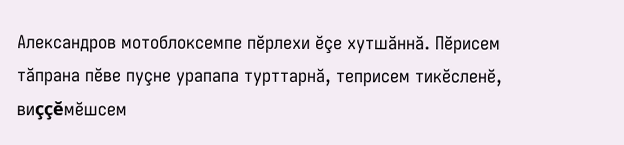Александров мотоблоксемпе пĕрлехи ĕçе хутшăннă. Пĕрисем тăпрана пĕве пуçне урапапа турттарнă, теприсем тикĕсленĕ, виççĕмĕшсем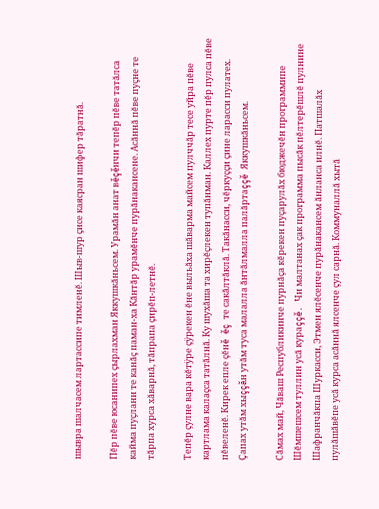шывра шалчасем лартассипе тимленĕ. Шыв-шур çисе каясран шифер тăратнă.

Пĕр пĕве юсанипех çырлахман Яккушкăньсем. Урамăн анат вĕçĕнчи тепĕр пĕве татăлса кайма пуçлани те канăç паман-ха Кăнтăр урамĕнче пурăнакансене. Асăннă пĕве пуçне те тăрпа хурса хăварнă, тăпрапа çирĕп-летнĕ.

Тепĕр çулне вара кĕтÿре çÿрекен ĕне выльăха шăварма майсем пулччăр тесе уйра пĕве картлама калаçса татăлнă. Ку шухăша та хирĕçлекен тупăнман. Каллех пурте пĕр пулса пĕве пĕвеленĕ. Кирек епле çĕнĕ ĕç те сакăлтăклă. Такăнасси, чĕркуççи çине ларасси пулатех. Çапах утăм хыççăн утăм туса малалла ăнтăлмалла палăртаççĕ Яккушкăньсем.

Сăмах май, Чăваш Республикинче пурнăçа кĕрекен пуçарулăх бюджечĕн программипе Шĕмшешсем туллин усă кураççĕ. Чи малтанах çак программа пысăк пĕлтерĕшлĕ пулнине Шафранчăкпа Шуркасси, Этмен ялĕсенче пурăнакансем ăнланса илнĕ. Патшалăх пулăшăвĕпе усă курса асăннă ялсенче çул сарнă. Коммуналлă хытă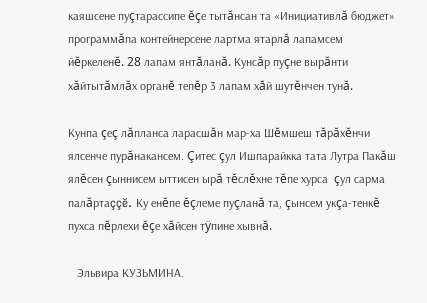каяшсене пуçтарассипе ĕçе тытăнсан та «Инициативлă бюджет» программăпа контейнерсене лартма ятарлă лапамсем  йĕркеленĕ. 28 лапам янтăланă. Кунсăр пуçне вырăнти хăйтытăмлăх органĕ тепĕр 3 лапам хăй шутĕнчен тунă.

Кунпа çеç лăпланса ларасшăн мар-ха Шĕмшеш тăрăхĕнчи ялсенче пурăнакансем. Çитес çул Ишпарайкка тата Лутра Пакăш ялĕсен çыннисем ыттисен ырă тĕслĕхне тĕпе хурса  çул сарма палăртаççĕ. Ку енĕпе ĕçлеме пуçланă та, çынсем укçа-тенкĕ пухса пĕрлехи ĕçе хăйсен тÿпине хывнă.

   Эльвира КУЗЬМИНА.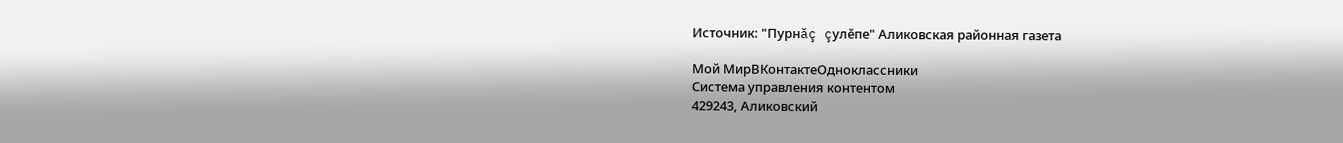Источник: "Пурнăç çулĕпе" Аликовская районная газета

Мой МирВКонтактеОдноклассники
Система управления контентом
429243, Аликовский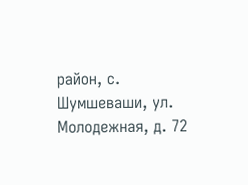район, с. Шумшеваши, ул. Молодежная, д. 72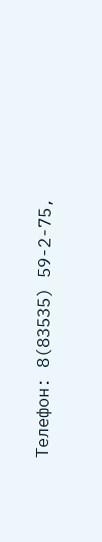Телефон: 8(83535) 59-2-75,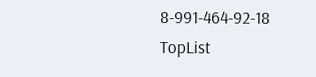8-991-464-92-18
TopList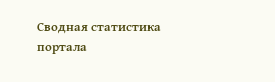Сводная статистика портала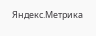Яндекс.Метрика